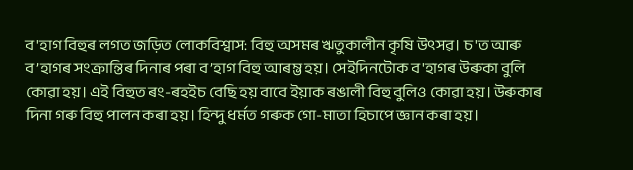ব'হাগ বিহুৰ লগত জড়িত লোকবিশ্বাস: বিহু অসমৰ ঋতুকালীন কৃষি উৎসৱ। চ'ত আৰু ব’হাগৰ সংক্ৰান্তিৰ দিনাৰ পৰা ব’হাগ বিহু আৰম্ভ হয়। সেইদিনটোক ব'হাগৰ উৰুকা বুলি কোৱা হয়। এই বিহুত ৰং-ৰহইচ বেছি হয় বাবে ইয়াক ৰঙালী বিহু বুলিও কোৱা হয়। উৰুকাৰ দিনা গৰু বিহু পালন কৰা হয়। হিন্দু ধৰ্মত গৰুক গো-মাতা হিচাপে জ্ঞান কৰা হয়।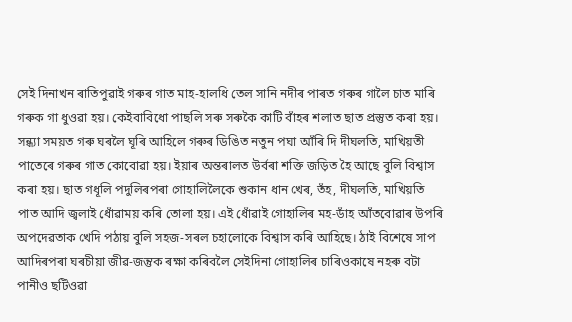সেই দিনাখন ৰাতিপুৱাই গৰুৰ গাত মাহ-হালধি তেল সানি নদীৰ পাৰত গৰুৰ গালৈ চাত মাৰি গৰুক গা ধুওৱা হয়। কেইবাবিধো পাছলি সৰু সৰুকৈ কাটি বাঁহৰ শলাত ছাত প্ৰস্তুত কৰা হয়। সন্ধ্যা সময়ত গৰু ঘৰলৈ ঘূৰি আহিলে গৰুৰ ডিঙিত নতুন পঘা আঁৰি দি দীঘলতি, মাখিয়তী পাতেৰে গৰুৰ গাত কোবোৱা হয়। ইয়াৰ অন্তৰালত উৰ্বৰা শক্তি জড়িত হৈ আছে বুলি বিশ্বাস কৰা হয়। ছাত গধূলি পদুলিৰপৰা গোহালিলৈকে শুকান ধান খেৰ, তঁহ, দীঘলতি, মাখিয়তি পাত আদি জ্বলাই ধোঁৱাময় কৰি তোলা হয়। এই ধোঁৱাই গোহালিৰ মহ-ডাঁহ আঁতবোৱাৰ উপৰি অপদেৱতাক খেদি পঠায় বুলি সহজ-সৰল চহালোকে বিশ্বাস কৰি আহিছে। ঠাই বিশেষে সাপ আদিৰপৰা ঘৰচীয়া জীৱ-জন্তুক ৰক্ষা কৰিবলৈ সেইদিনা গোহালিৰ চাৰিওকাষে নহৰু বটা পানীও ছটিওৱা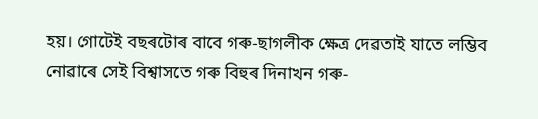হয়। গোটেই বছৰটোৰ বাবে গৰু-ছাগলীক ক্ষেত্র দেৱতাই যাতে লম্ভিব নোৱাৰে সেই বিশ্বাসতে গৰু বিহুৰ দিনাখন গৰু-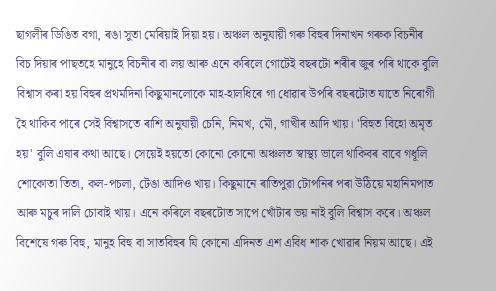ছাগলীৰ ডিঙিত বগা, ৰঙা সুতা মেৰিয়াই দিয়া হয়। অঞ্চল অনুযায়ী গৰু বিহুৰ দিনাখন গৰুক বিচনীৰ বিচ দিয়াৰ পাছতহে মানুহে বিচনীৰ বা লয় আৰু এনে কৰিলে গোটেই বছৰটো শৰীৰ জুৰ পৰি থাকে বুলি বিশ্বাস কৰা হয় বিহুৰ প্ৰথমদিনা কিছুমানলোকে মাহ-হালধিৰে গা ধোৱাৰ উপৰি বছৰটোত যাতে নিৰোগী হৈ থাকিব পাৰে সেই বিশ্বাসতে ৰাশি অনুযায়ী চেনি, নিমখ, মৌ, গাখীৰ আদি খায়। 'বিহুত বিহো অমৃত হয়' বুলি এষাৰ কথা আছে। সেয়েই হয়তো কোনো কোনো অঞ্চলত স্বাস্থ্য ভালে থাকিবৰ বাবে গধূলি শোকোতা তিতা, কল-পচলা, টেঙা আদিও খায়। কিছুমানে ৰাতিপুৱা টোপনিৰ পৰা উঠিয়ে মহানিমপাত আৰু মচুৰ দালি চোবাই খায়। এনে কৰিলে বছৰটোত সাপে খোঁটাৰ ভয় নাই বুলি বিশ্বাস কৰে। অঞ্চল বিশেষে গৰু বিহু, মানুহ বিহু বা সাতবিহুৰ যি কোনো এদিনত এশ এবিধ শাক খোৱাৰ নিয়ম আছে। এই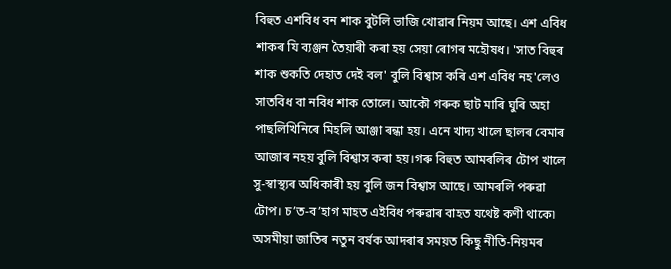বিহুত এশবিধ বন শাক বুটলি ভাজি খোৱাৰ নিয়ম আছে। এশ এবিধ শাকৰ যি ব্যঞ্জন তৈয়াৰী কৰা হয় সেয়া ৰোগৰ মহৌষধ। 'সাত বিহুৰ শাক শুকতি দেহাত দেই বল' বুলি বিশ্বাস কৰি এশ এবিধ নহ'লেও সাতবিধ বা নবিধ শাক তোলে। আকৌ গৰুক ছাট মাৰি ঘুৰি অহা পাছলিখিনিৰে মিহলি আঞ্জা ৰন্ধা হয়। এনে খাদ্য খালে ছালৰ বেমাৰ আজাৰ নহয় বুলি বিশ্বাস কৰা হয়।গৰু বিহুত আমৰলিৰ টোপ খালে সু-স্বাস্থ্যৰ অধিকাৰী হয় বুলি জন বিশ্বাস আছে। আমৰলি পৰুৱা টোপ। চ’ত-ব’হাগ মাহত এইবিধ পৰুৱাৰ বাহত যথেষ্ট কণী থাকে৷ অসমীয়া জাতিৰ নতুন বর্ষক আদৰাৰ সময়ত কিছু নীতি-নিয়মৰ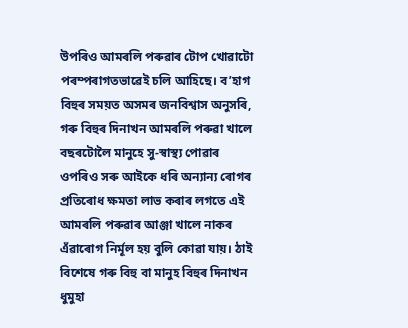উপৰিও আমৰলি পৰুৱাৰ টোপ খোৱাটো পৰম্পৰাগতভাৱেই চলি আহিছে। ব’হাগ বিহুৰ সময়ত অসমৰ জনবিশ্বাস অনুসৰি, গৰু বিহুৰ দিনাখন আমৰলি পৰুৱা খালে বছৰটোলৈ মানুহে সু-স্বাস্থ্য পোৱাৰ ওপৰিও সৰু আইকে ধৰি অন্যান্য ৰোগৰ প্ৰতিৰোধ ক্ষমতা লাভ কৰাৰ লগতে এই আমৰলি পৰুৱাৰ আঞ্জা খালে নাকৰ এঁৱাৰোগ নিৰ্মূল হয় বুলি কোৱা যায়। ঠাই বিশেষে গৰু বিহু বা মানুহ বিহুৰ দিনাখন ধুমুহা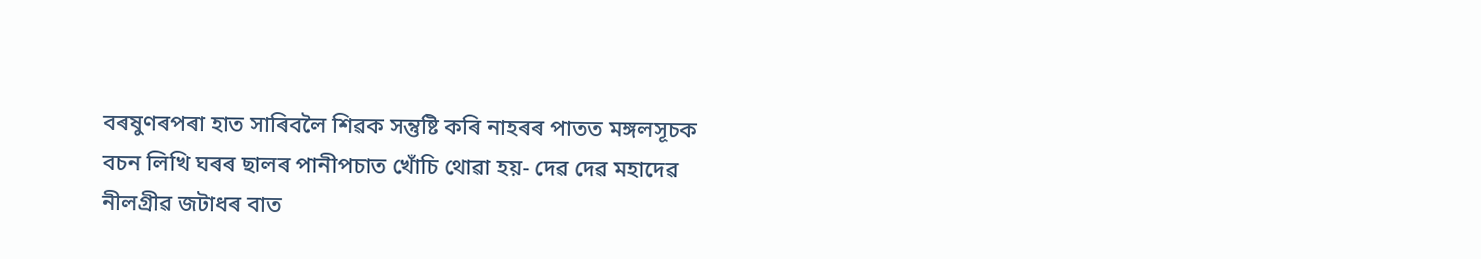বৰষুণৰপৰা হাত সাৰিবলৈ শিৱক সন্তুষ্টি কৰি নাহৰৰ পাতত মঙ্গলসূচক বচন লিখি ঘৰৰ ছালৰ পানীপচাত খোঁচি থোৱা হয়- দেৱ দেৱ মহাদেৱ নীলগ্ৰীৱ জটাধৰ বাত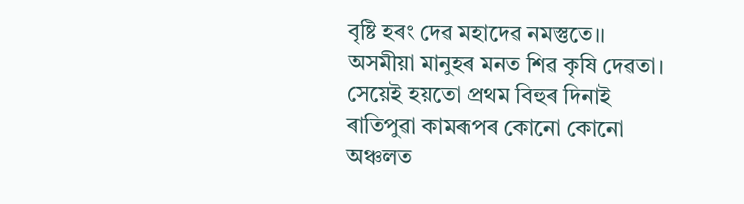বৃষ্টি হৰং দেৱ মহাদেৱ নমস্তুতে।। অসমীয়া মানুহৰ মনত শিৱ কৃষি দেৱতা। সেয়েই হয়তো প্রথম বিহুৰ দিনাই ৰাতিপুৱা কামৰূপৰ কোনো কোনো অঞ্চলত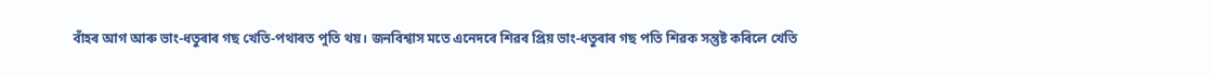বাঁহৰ আগ আৰু ভাং-ধতুৰাৰ গছ খেতি-পথাৰত পুতি থয়। জনবিশ্বাস মতে এনেদৰে শিৱৰ প্ৰিয় ভাং-ধতুৰাৰ গছ পতি শিৱক সন্তুষ্ট কৰিলে খেতি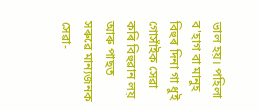ভাল হয়। পহিলা ব'হাগ বা মানুহ বিহুৰ দিনা গা ধুই গোসাঁইক সেৱা কৰি বিহুৱান লয় আৰু পাছত সৰুৱে মান্যজনক সেৱা-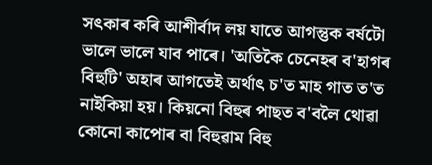সৎকাৰ কৰি আশীৰ্বাদ লয় যাতে আগন্তুক বর্ষটো ভালে ভালে যাব পাৰে। 'অতিকৈ চেনেহৰ ব'হাগৰ বিহুটি' অহাৰ আগতেই অর্থাৎ চ'ত মাহ গাত ত'ত নাইকিয়া হয়। কিয়নো বিহুৰ পাছত ব'বলৈ থোৱা কোনো কাপোৰ বা বিহুৱাম বিহু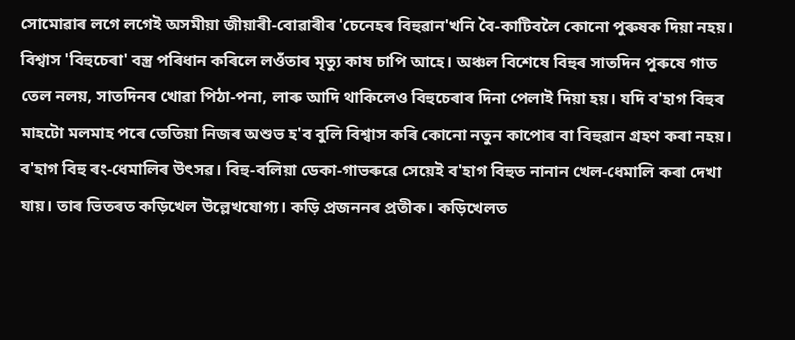সোমোৱাৰ লগে লগেই অসমীয়া জীয়াৰী-বোৱাৰীৰ 'চেনেহৰ বিহুৱান'খনি বৈ-কাটিবলৈ কোনো পুৰুষক দিয়া নহয়। বিশ্বাস 'বিহুচেৰা' বস্ত্ৰ পৰিধান কৰিলে লওঁতাৰ মৃত্যু কাষ চাপি আহে। অঞ্চল বিশেষে বিহুৰ সাতদিন পুৰুষে গাত তেল নলয়, সাতদিনৰ খোৱা পিঠা-পনা, লাৰু আদি থাকিলেও বিহুচেৰাৰ দিনা পেলাই দিয়া হয়। যদি ব'হাগ বিহুৰ মাহটো মলমাহ পৰে তেতিয়া নিজৰ অশুভ হ'ব বুলি বিশ্বাস কৰি কোনো নতুন কাপোৰ বা বিহুৱান গ্ৰহণ কৰা নহয়। ব'হাগ বিহু ৰং-ধেমালিৰ উৎসৱ। বিহু-বলিয়া ডেকা-গাভৰুৱে সেয়েই ব'হাগ বিহুত নানান খেল-ধেমালি কৰা দেখা যায়। তাৰ ভিতৰত কড়িখেল উল্লেখযোগ্য। কড়ি প্ৰজননৰ প্ৰতীক। কড়িখেলত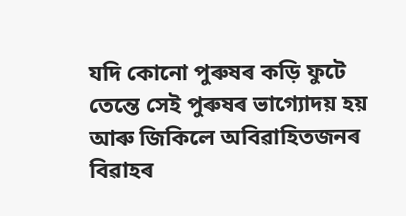যদি কোনো পুৰুষৰ কড়ি ফুটে তেন্তে সেই পুৰুষৰ ভাগ্যোদয় হয় আৰু জিকিলে অবিৱাহিতজনৰ বিৱাহৰ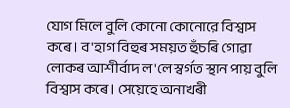যোগ মিলে বুলি কোনো কোনোরে বিশ্বাস কৰে। ব'হাগ বিহুৰ সময়ত হুঁচৰি গোৱা লোকৰ আশীৰ্বাদ ল'লে স্বর্গত স্থান পায় বুলি বিশ্বাস কৰে। সেয়েহে অনাখৰী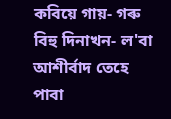কবিয়ে গায়- গৰু বিহু দিনাখন- ল'বা আশীর্বাদ তেহে পাবা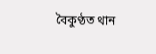বৈকুণ্ঠত থান